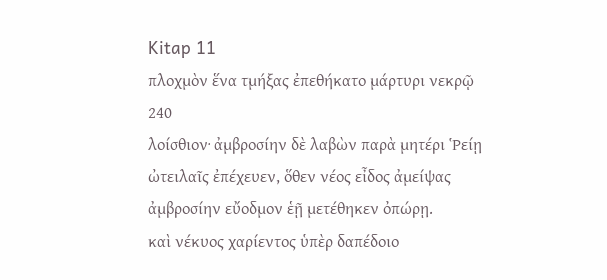Kitap 11
πλοχμὸν ἕνα τμήξας ἐπεθήκατο μάρτυρι νεκρῷ
240
λοίσθιον· ἀμβροσίην δὲ λαβὼν παρὰ μητέρι Ῥείῃ
ὠτειλαῖς ἐπέχευεν, ὅθεν νέος εἶδος ἀμείψας
ἀμβροσίην εὔοδμον ἑῇ μετέθηκεν ὀπώρῃ.
καὶ νέκυος χαρίεντος ὑπὲρ δαπέδοιο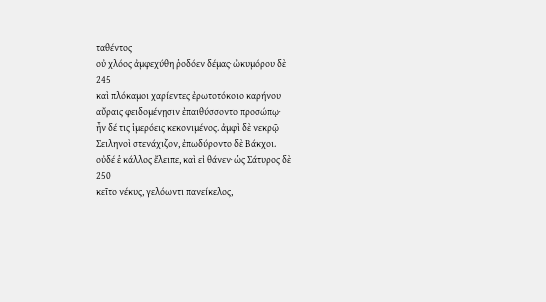ταθέντος
οὐ χλόος ἀμφεχύθη ῥοδόεν δέμας· ὠκυμόρου δὲ
245
καὶ πλόκαμοι χαρίεντες ἐρωτοτόκοιο καρήνου
αὔραις φειδομένῃσιν ἐπαιθύσσοντο προσώπῳ·
ἦν δέ τις ἱμερόεις κεκονιμένος. ἀμφὶ δὲ νεκρῷ
Σειληνοὶ στενάχιζον, ἐπωδύροντο δὲ Βάκχοι.
οὐδέ ἑ κάλλος ἔλειπε, καὶ εἰ θάνεν· ὡς Σάτυρος δὲ
250
κεῖτο νέκυς, γελόωντι πανείκελος,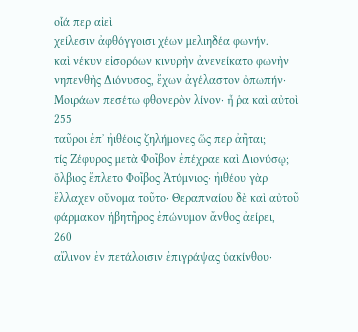οἷά περ αἰεὶ
χείλεσιν ἀφθόγγοισι χέων μελιηδέα φωνήν.
καὶ νέκυν εἰσορόων κινυρὴν ἀνενείκατο φωνὴν
νηπενθὴς Διόνυσος, ἔχων ἀγέλαστον ὀπωπήν·
Μοιράων πεσέτω φθονερὸν λίνον· ἦ ῥα καὶ αὐτοὶ
255
ταῦροι ἐπʼ ἠιθέοις ζηλήμονες ὥς περ ἀῆται;
τίς Ζέφυρος μετὰ Φοῖβον ἐπέχραε καὶ Διονύσῳ;
ὄλβιος ἔπλετο Φοῖβος Ἀτύμνιος· ἠιθέου γὰρ
ἔλλαχεν οὔνομα τοῦτο· Θεραπναίου δὲ καὶ αὐτοῦ
φάρμακον ἡβητῆρος ἐπώνυμον ἄνθος ἀείρει,
260
αἴλινον ἐν πετάλοισιν ἐπιγράψας ὑακίνθου·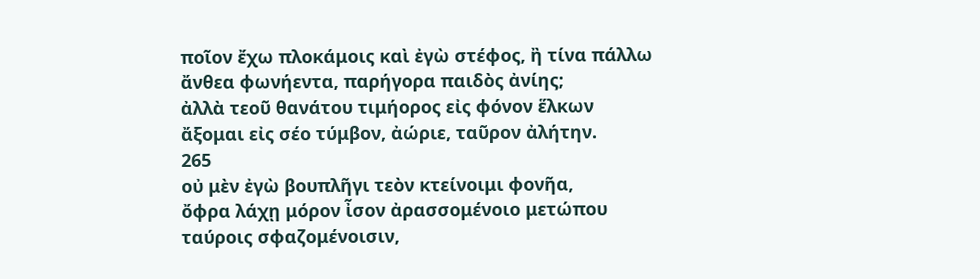ποῖον ἔχω πλοκάμοις καὶ ἐγὼ στέφος, ἢ τίνα πάλλω
ἄνθεα φωνήεντα, παρήγορα παιδὸς ἀνίης;
ἀλλὰ τεοῦ θανάτου τιμήορος εἰς φόνον ἕλκων
ἄξομαι εἰς σέο τύμβον, ἀώριε, ταῦρον ἀλήτην.
265
οὐ μὲν ἐγὼ βουπλῆγι τεὸν κτείνοιμι φονῆα,
ὄφρα λάχῃ μόρον ἶσον ἀρασσομένοιο μετώπου
ταύροις σφαζομένοισιν,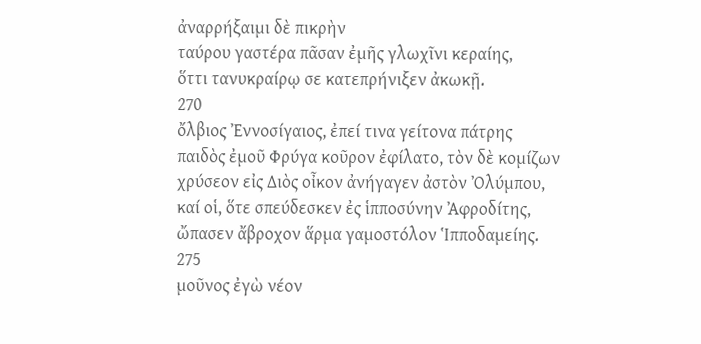ἀναρρήξαιμι δὲ πικρὴν
ταύρου γαστέρα πᾶσαν ἐμῆς γλωχῖνι κεραίης,
ὅττι τανυκραίρῳ σε κατεπρήνιξεν ἀκωκῇ.
270
ὄλβιος Ἐννοσίγαιος, ἐπεί τινα γείτονα πάτρης
παιδὸς ἐμοῦ Φρύγα κοῦρον ἐφίλατο, τὸν δὲ κομίζων
χρύσεον εἰς Διὸς οἶκον ἀνήγαγεν ἀστὸν Ὀλύμπου,
καί οἱ, ὅτε σπεύδεσκεν ἐς ἱπποσύνην Ἀφροδίτης,
ὤπασεν ἄβροχον ἅρμα γαμοστόλον Ἱπποδαμείης.
275
μοῦνος ἐγὼ νέον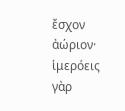ἔσχον ἀώριον· ἱμερόεις γὰρ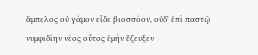ἄμπελος οὐ γάμον εἶδε βιοσσόον, οὐδʼ ἐπὶ παστῷ
νυμφιδίην νέος οὗτος ἐμὴν ἔζευξεν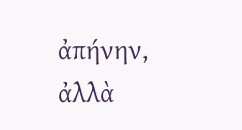ἀπήνην,
ἀλλὰ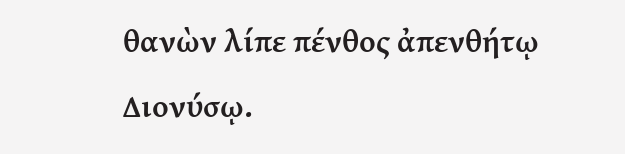θανὼν λίπε πένθος ἀπενθήτῳ Διονύσῳ.